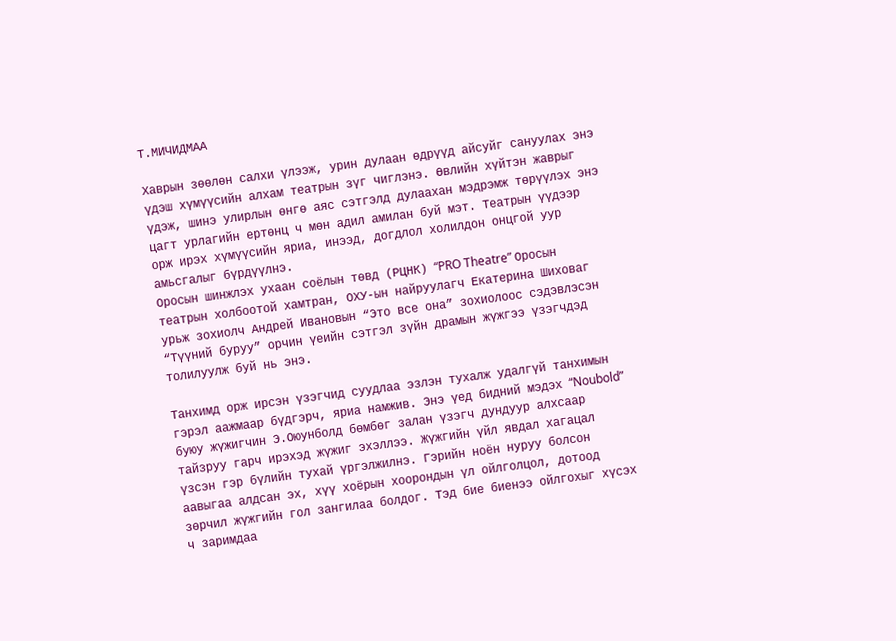Т.МИЧИДМАА

Хаврын зөөлөн салхи үлээж, урин дулаан өдрүүд айсуйг сануулах энэ үдэш хүмүүсийн алхам театрын зүг чиглэнэ. Өвлийн хүйтэн жаврыг үдэж, шинэ улирлын өнгө аяс сэтгэлд дулаахан мэдрэмж төрүүлэх энэ цагт урлагийн ертөнц ч мөн адил амилан буй мэт. Театрын үүдээр орж ирэх хүмүүсийн яриа, инээд, догдлол холилдон онцгой уур амьсгалыг бүрдүүлнэ.
Оросын шинжлэх ухаан соёлын төвд (РЦНК) “PRO Theatre” Оросын театрын холбоотой хамтран, ОХУ-ын найруулагч Екатерина Шиховаг урьж зохиолч Андрей Ивановын “Это все она” зохиолоос сэдэвлэсэн “Түүний буруу” орчин үеийн сэтгэл зүйн драмын жүжгээ үзэгчдэд толилуулж буй нь энэ.

Танхимд орж ирсэн үзэгчид суудлаа эзлэн тухалж удалгүй танхимын гэрэл аажмаар бүдгэрч, яриа намжив. Энэ үед бидний мэдэх “Noubold” буюу жүжигчин Э.Оюунболд бөмбөг залан үзэгч дундуур алхсаар тайзруу гарч ирэхэд жүжиг эхэллээ. Жүжгийн үйл явдал хагацал үзсэн гэр бүлийн тухай үргэлжилнэ. Гэрийн ноён нуруу болсон аавыгаа алдсан эх, хүү хоёрын хоорондын үл ойлголцол, дотоод зөрчил жүжгийн гол зангилаа болдог. Тэд бие биенээ ойлгохыг хүсэх ч заримдаа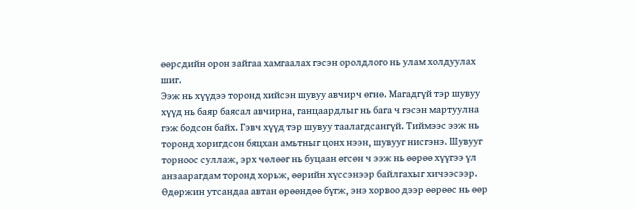өөрсдийн орон зайгаа хамгаалах гэсэн оролдлого нь улам холдуулах шиг.
Ээж нь хүүдээ торонд хийсэн шувуу авчирч өгнө. Магадгүй тэр шувуу хүүд нь баяр баясал авчирна, ганцаардлыг нь бага ч гэсэн мартуулна гэж бодсон байх. Гэвч хүүд тэр шувуу таалагдсангүй. Тиймээс ээж нь торонд хоригдсон бяцхан амьтныг цонх нээн, шувууг нисгэнэ. Шувууг торноос суллаж, эрх чөлөөг нь буцаан өгсөн ч ээж нь өөрөө хүүгээ үл анзаарагдам торонд хорьж, өөрийн хүссэнээр байлгахыг хичээсээр.
Өдөржин утсандаа автан өрөөндөө бүгж, энэ хорвоо дээр өөрөөс нь өөр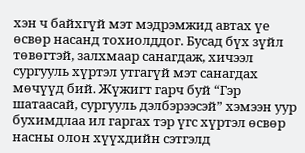хэн ч байхгүй мэт мэдрэмжид автах үе өсвөр насанд тохиолддог. Бусад бүх зүйл төвөгтэй, залхмаар санагдаж, хичээл сургууль хүртэл утгагүй мэт санагдах мөчүүд бий. Жүжигт гарч буй “Гэр шатаасай, сургууль дэлбэрээсэй” хэмээн уур бухимдлаа ил гаргах тэр үгс хүртэл өсвөр насны олон хүүхдийн сэтгэлд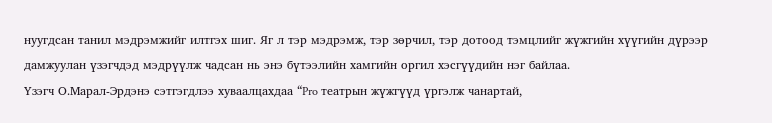нуугдсан танил мэдрэмжийг илтгэх шиг. Яг л тэр мэдрэмж, тэр зөрчил, тэр дотоод тэмцлийг жүжгийн хүүгийн дүрээр дамжуулан үзэгчдэд мэдрүүлж чадсан нь энэ бүтээлийн хамгийн оргил хэсгүүдийн нэг байлаа.
Үзэгч О.Марал-Эрдэнэ сэтгэгдлээ хуваалцахдаа “Pro театрын жүжгүүд үргэлж чанартай,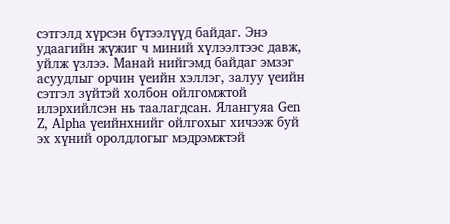сэтгэлд хүрсэн бүтээлүүд байдаг. Энэ удаагийн жүжиг ч миний хүлээлтээс давж, уйлж үзлээ. Манай нийгэмд байдаг эмзэг асуудлыг орчин үеийн хэллэг, залуу үеийн сэтгэл зүйтэй холбон ойлгомжтой илэрхийлсэн нь таалагдсан. Ялангуяа Gen Z, Alpha үеийнхнийг ойлгохыг хичээж буй эх хүний оролдлогыг мэдрэмжтэй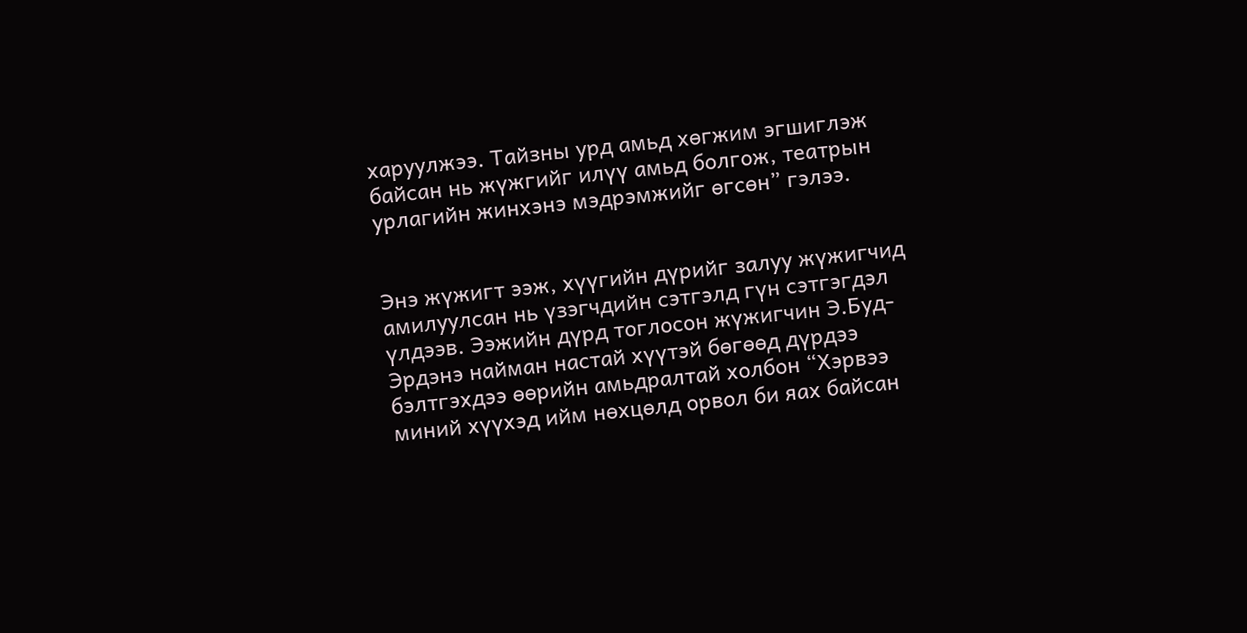харуулжээ. Тайзны урд амьд хөгжим эгшиглэж байсан нь жүжгийг илүү амьд болгож, театрын урлагийн жинхэнэ мэдрэмжийг өгсөн” гэлээ.


Энэ жүжигт ээж, хүүгийн дүрийг залуу жүжигчид амилуулсан нь үзэгчдийн сэтгэлд гүн сэтгэгдэл үлдээв. Ээжийн дүрд тоглосон жүжигчин Э.Буд-Эрдэнэ найман настай хүүтэй бөгөөд дүрдээ бэлтгэхдээ өөрийн амьдралтай холбон “Хэрвээ миний хүүхэд ийм нөхцөлд орвол би яах байсан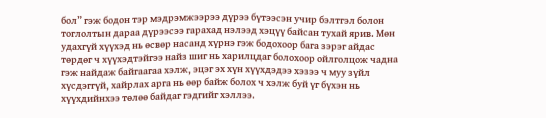бол” гэж бодон тэр мэдрэмжээрээ дүрээ бүтээсэн учир бэлтгэл болон тоглолтын дараа дүрээсээ гарахад нэлээд хэцүү байсан тухай ярив. Мөн удахгүй хүүхэд нь өсвөр насанд хүрнэ гэж бодохоор бага зэрэг айдас төрдөг ч хүүхэдтэйгээ найз шиг нь харилцдаг болохоор ойлголцож чадна гэж найдаж байгаагаа хэлж, эцэг эх хүн хүүхдэдээ хэзээ ч муу зүйл хүсдэггүй, хайрлах арга нь өөр байж болох ч хэлж буй үг бүхэн нь хүүхдийнхээ төлөө байдаг гэдгийг хэллээ.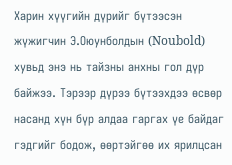Харин хүүгийн дүрийг бүтээсэн жүжигчин Э.Оюунболдын (Noubold) хувьд энэ нь тайзны анхны гол дүр байжээ. Тэрээр дүрээ бүтээхдээ өсвөр насанд хүн бүр алдаа гаргах үе байдаг гэдгийг бодож, өөртэйгөө их ярилцсан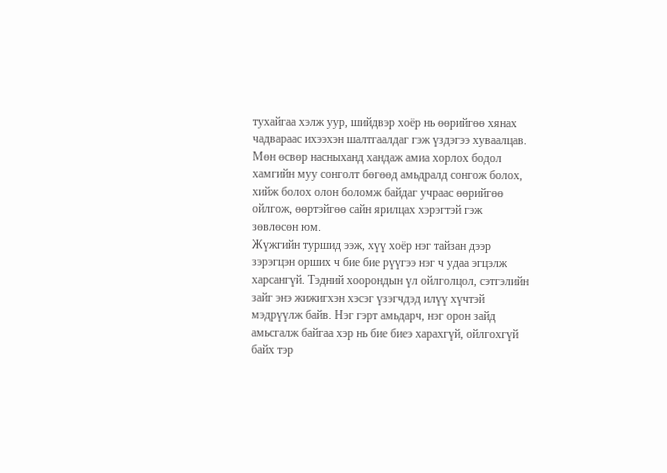тухайгаа хэлж уур, шийдвэр хоёр нь өөрийгөө хянах чадвараас ихээхэн шалтгаалдаг гэж үздэгээ хуваалцав. Мөн өсвөр насныханд хандаж амиа хорлох бодол хамгийн муу сонголт бөгөөд амьдралд сонгож болох, хийж болох олон боломж байдаг учраас өөрийгөө ойлгож, өөртэйгөө сайн ярилцах хэрэгтэй гэж зөвлөсөн юм.
Жүжгийн туршид ээж, хүү хоёр нэг тайзан дээр зэрэгцэн орших ч бие бие рүүгээ нэг ч удаа эгцэлж харсангүй. Тэдний хоорондын үл ойлголцол, сэтгэлийн зайг энэ жижигхэн хэсэг үзэгчдэд илүү хүчтэй мэдрүүлж байв. Нэг гэрт амьдарч, нэг орон зайд амьсгалж байгаа хэр нь бие биеэ харахгүй, ойлгохгүй байх тэр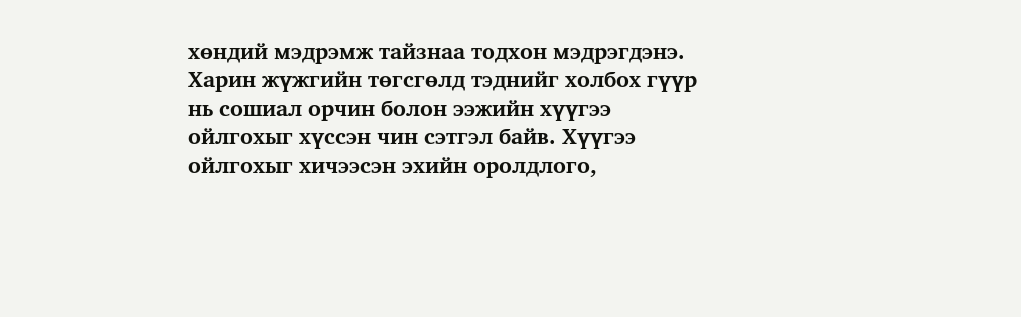хөндий мэдрэмж тайзнаа тодхон мэдрэгдэнэ.
Харин жүжгийн төгсгөлд тэднийг холбох гүүр нь сошиал орчин болон ээжийн хүүгээ ойлгохыг хүссэн чин сэтгэл байв. Хүүгээ ойлгохыг хичээсэн эхийн оролдлого,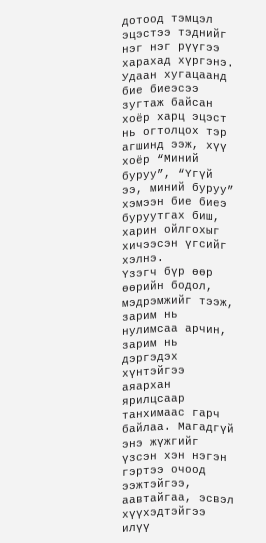дотоод тэмцэл эцэстээ тэднийг нэг нэг рүүгээ харахад хүргэнэ. Удаан хугацаанд бие биеэсээ зугтаж байсан хоёр харц эцэст нь огтолцох тэр агшинд ээж, хүү хоёр “Миний буруу”, “Үгүй ээ, миний буруу” хэмээн бие биеэ буруутгах биш, харин ойлгохыг хичээсэн үгсийг хэлнэ.
Үзэгч бүр өөр өөрийн бодол, мэдрэмжийг тээж, зарим нь нулимсаа арчин, зарим нь дэргэдэх хүнтэйгээ аяархан ярилцсаар танхимаас гарч байлаа. Магадгүй энэ жүжгийг үзсэн хэн нэгэн гэртээ очоод ээжтэйгээ, аавтайгаа, эсвэл хүүхэдтэйгээ илүү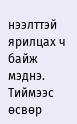нээлттэй ярилцах ч байж мэднэ.
Тиймээс өсвөр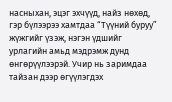насныхан, эцэг эхчүүд, найз нөхөд, гэр бүлээрээ хамтдаа “Түүний буруу” жүжгийг үзэж, нэгэн үдшийг урлагийн амьд мэдрэмж дунд өнгөрүүлээрэй. Учир нь заримдаа тайзан дээр өгүүлэгдэх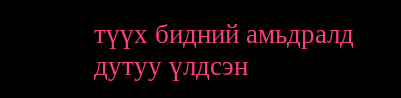түүх бидний амьдралд дутуу үлдсэн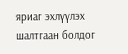яриаг эхлүүлэх шалтгаан болдог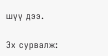шүү дээ.

Эх сурвалж: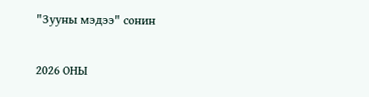"Зууны мэдээ" сонин

2026 ОНЫ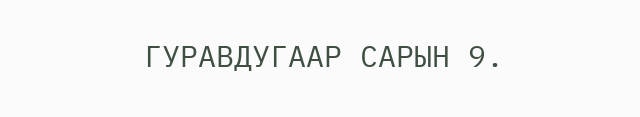ГУРАВДУГААР САРЫН 9.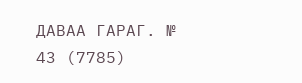ДАВАА ГАРАГ. № 43 (7785)